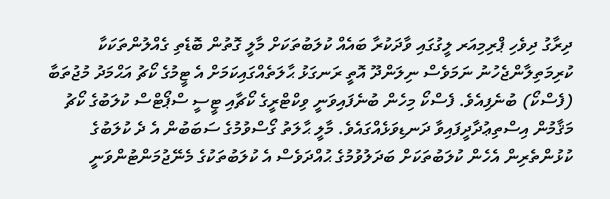ދިރާގު ދިވެހި ޕްރިމިއަރ ލީގުގައި ވާދަކުރާ ބައެއް ކުލަބުތަކަށް މާލީ ގޮތުން ބޮޑެތި ގެއްލުންތަކަކާ ކުރިމަތިލާންޖެހުނު ނަމަވެސް ނިލަންދޫ އޮތީ ރަނގަޅު ޙާލަތެއްގައިކަމަށް އެ ޓީމުގެ ކޯޗު އަޙްމަދު މުޖުތަބާ (ފެސްކޯ) ބުނެފިއެވެ. ފެސްކޯ މިހެން ބުނެފައިވަނީ ވިކްޓްރީގެ ކޯޗާއި ޓީސީ ސްޕޯޓްސް ކުލަބުގެ ކޯޗު މަޤާމުން އިސްތިޢުދާދީފައިވާ ދަނޑިވަޅެއްގައެވެ. މާލީ ޙާލަތު ގޯސްވުމުގެ ސަބަބުން އެ ދެ ކުލަބުގެ ކުޅުންތެރިން އެހެން ކުލަބުތަކަށް ބަދަލުވުމުގެ ޙުއްދަވެސް އެ ކުލަބުތަކުގެ މެނޭޖުމަންޓުންވަނީ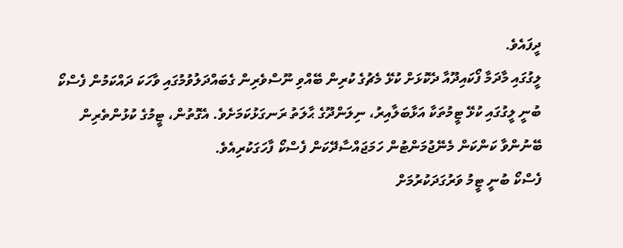ދީފައެވެ.
ލީގުގައި މާދަމާ ފޯކައިދޫއާ ދެކޮޅަށް ކުޅޭ މެޗުގެ ކުރިން ބޭއްވި ނޫސްވެރިން ގެބައްދަލުވުމުގައި ވާހަކަ ދައްކަމުން ފެސްކޯ ބުނީ ލީގުގައި ކުޅޭ ޓީމުތަކާ އަޅާބަލާއިރު، ނިލަންދޫގެ ޙާލަތު ރަނގަޅުކަމަށެވެ. އެގޮތުން، ޓީމުގެ ކުޅުންތެރިން ބޭނުންވާ ކަންކަން މެނޭޖުމަންޓުން ހަމަޖައްސާދޭކަން ފެސްކޯ ފާހަގަކުރިއެވެ.
ފެސްކޯ ބުނީ ޓީމު ވަރުގަދަކުރުމަށް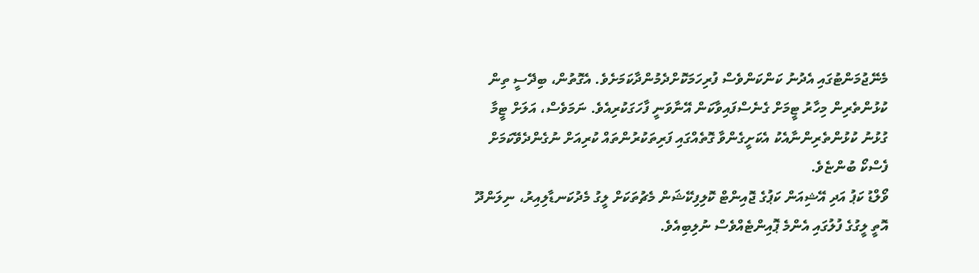މެނޭޖުމަންޓުގައި އެދުނު ކަންކަންވެސް ފުރިހަމަކޮށްދެމުންދާކަމަށެވެ. އެގޮތުން، ބިދޭސީ ތިން ކުޅުންތެރިން މިހާރު ޓީމަށް ގެނެސްފައިވާކަން އޭނާވަނީ ފާހަގަކުރިއެވެ. ނަމަވެސް، އަލަށް ޓީމާ ގުޅުނު ކުޅުންތެރިންނާއެކު އެކަށީގެންވާ ގޮތެއްގައި ފަރިތަކުރުންތައް ކުރިއަށް ނުގެންދެވޭކަމަށް ފެސްކޯ ބުންޏެވެ.
ވޯލްޑު ކަޕު އަދި އޭޝިއަން ކަޕުގެ ޖޮއިންޓް ކޮލިފިކޭޝަން މެޗުތަކަށް ލީގު މެދުކަނޑާލިއިރު، ނިލަންދޫ އޮތީ ލީގުގެ ފުލުގައި އެންމެ ޕޮއިންޓެއްވެސް ނުލިބިއެވެ.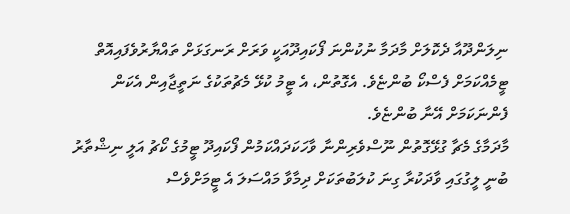ނިލަންދޫއާ ދެކޮލަށް މާދަމާ ނުކުންނަ ފޯކައިދޫއަކީ ވަރަށް ރަނގަޅަށް ތައްޔާރުވެފައިއޮތް ޓީމެއްކަމަށް ފެސްކޯ ބުންޏެވެ. އެގޮތުން، އެ ޓީމު ކުޅޭ މެޗުތަކުގެ ނަތީޖާއިން އެކަން ފެންނަކަމަށް އޭނާ ބުންޏެވެ.
މާދަމާގެ މެޗާ ގުޅޭގޮތުން ނޫސްވެރިންނާ ވާހަކަދައްކަމުން ފޯކައިދޫ ޓީމުގެ ކޯޗު އަލީ ނިޝްތާރު ބުނީ ލީގުގައި ވާދަކުރާ ގިނަ ކުލަބުތަކަށް ދިމާވާ މައްސަލަ އެ ޓީމަށްވެސް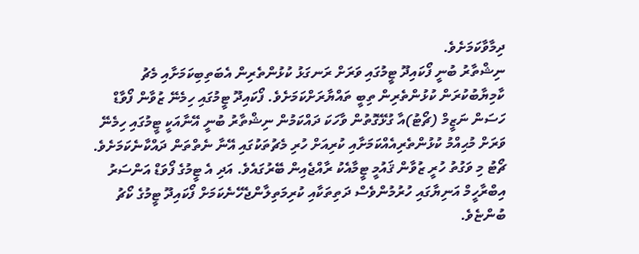ދިމާވާކަމަށެވެ.
ނިޝްތާރު ބުނީ ފޯކައިދޫ ޓީމުގައި ވަރަށް ރަނގަޅު ކުޅުންތެރިން އެބަތިބިކަމަށާއި މެޗު ކާމިޔާބުކުރަން ކުޅުންތެރިން ތިބީ ތައްޔާރަށްކަމަށެވެ. ފޯކައިދޫ ޓީމުގައި ހިމެނޭ ޒުވާން ފޯވާޑް ހަސަން ނަޒީމް (ޗޯޓު)އާ ގުޅޭގޮތުން ވާހަކަ ދައްކަމުން ނިޝްތާރު ބުނީ އޭނާއަކީ ޓީމުގައި ހިމެނޭ ވަރަށް މުޙިއްމު ކުޅުންތެރިއެއްކަމަށާއި ކުރިއަށް ހުރި މެޗުތަކުގައި އޭނާ ނެތްތަން ދައްކާނެކަމަށެވެ. ޗޯޓު މި ވަގުތު ހުރީ ޒުވާން ޤައުމީ ޓީމާއެކު ރާއްޖެއިން ބޭރުގައެވެ. އަދި އެ ޓީމުގެ ފޯވަޑް އަންސަރު އިބްރާހީމް އަނިޔާގައި ހުރުމުންވެސް ދަތިތަކާއި ކުރިމަތިލާންޖެހޭނެކަމަށް ފޯކައިދޫ ޓީމުގެ ކޯޗު ބުންޏެވެ.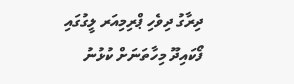ދިރާގު ދިވެހި ޕްރިމިއަރ ލީގުގައި ފޯކައިދޫ މިހާތަނަށް ކުޅުނު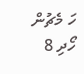ހަ މެޗުން ހޯދި 8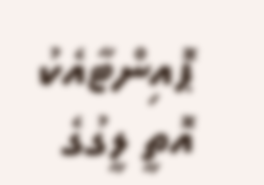ޕޮއިންޓާއެކު އޮތީ ލީގުގެ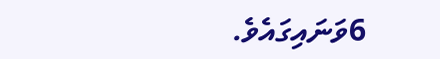6ވަނައިގައެވެ.